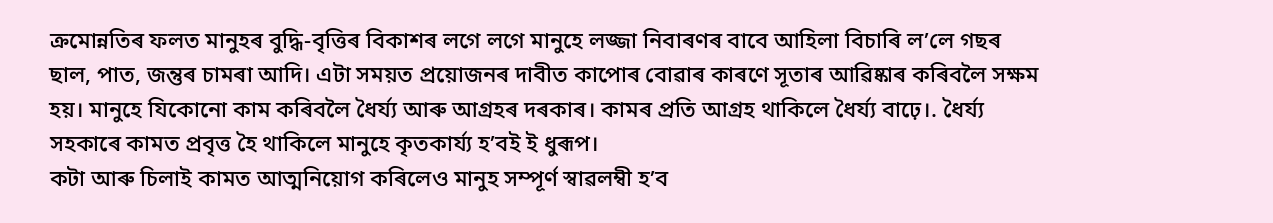ক্রমোন্নতিৰ ফলত মানুহৰ বুদ্ধি-বৃত্তিৰ বিকাশৰ লগে লগে মানুহে লজ্জা নিবাৰণৰ বাবে আহিলা বিচাৰি ল’লে গছৰ ছাল, পাত, জন্তুৰ চামৰা আদি। এটা সময়ত প্রয়োজনৰ দাবীত কাপোৰ বোৱাৰ কাৰণে সূতাৰ আৱিষ্কাৰ কৰিবলৈ সক্ষম হয়। মানুহে যিকোনো কাম কৰিবলৈ ধৈৰ্য্য আৰু আগ্ৰহৰ দৰকাৰ। কামৰ প্ৰতি আগ্ৰহ থাকিলে ধৈর্য্য বাঢ়ে।. ধৈৰ্য্য সহকাৰে কামত প্রবৃত্ত হৈ থাকিলে মানুহে কৃতকার্য্য হ’বই ই ধুৰূপ।
কটা আৰু চিলাই কামত আত্মনিয়োগ কৰিলেও মানুহ সম্পূর্ণ স্বাৱলম্বী হ’ব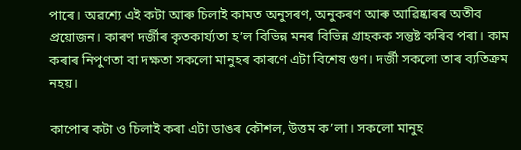পাৰে। অৱশ্যে এই কটা আৰু চিলাই কামত অনুসৰণ, অনুকৰণ আৰু আৱিষ্কাৰৰ অতীব প্রয়োজন। কাৰণ দৰ্জীৰ কৃতকাৰ্য্যতা হ’ল বিভিন্ন মনৰ বিভিন্ন গ্রাহকক সন্তুষ্ট কৰিব পৰা। কাম কৰাৰ নিপুণতা বা দক্ষতা সকলো মানুহৰ কাৰণে এটা বিশেষ গুণ। দর্জী সকলো তাৰ ব্যতিক্রম নহয়।

কাপোৰ কটা ও চিলাই কৰা এটা ডাঙৰ কৌশল, উত্তম ক’লা। সকলো মানুহ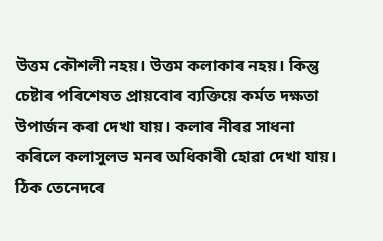উত্তম কৌশলী নহয়। উত্তম কলাকাৰ নহয়। কিন্তু চেষ্টাৰ পৰিশেষত প্ৰায়বোৰ ব্যক্তিয়ে কর্মত দক্ষতা উপার্জন কৰা দেখা যায়। কলাৰ নীৰৱ সাধনা কৰিলে কলাসুলভ মনৰ অধিকাৰী হোৱা দেখা যায়। ঠিক তেনেদৰে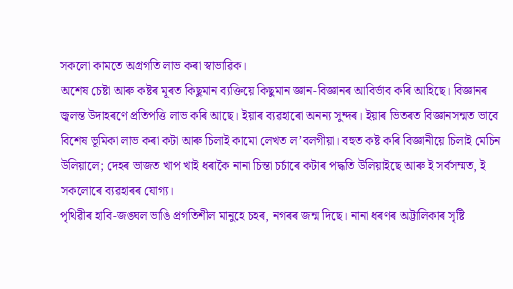সকলো কামতে অগ্রগতি লাভ কৰা স্বাভাৱিক।
অশেষ চেষ্টা আৰু কষ্টৰ মূৰত কিছুমান ব্যক্তিয়ে কিছুমান জ্ঞান-বিজ্ঞানৰ আবির্ভাব কৰি আহিছে। বিজ্ঞানৰ জ্বলন্ত উদাহৰণে প্রতিপত্তি লাভ কৰি আছে। ইয়াৰ ব্যৱহাৰো অনন্য সুন্দৰ। ইয়াৰ ভিতৰত বিজ্ঞানসন্মত ভাবে বিশেষ ভূমিকা লাভ কৰা কটা আৰু চিলাই কামো লেখত ল’বলগীয়া। বহুত কষ্ট কৰি বিজ্ঞানীয়ে চিলাই মেচিন উলিয়ালে; দেহৰ ভাজত খাপ খাই ধৰাকৈ নানা চিন্তা চৰ্চাৰে কটাৰ পদ্ধতি উলিয়াইছে আৰু ই সর্বসম্মত, ই সকলোৰে ব্যৱহাৰৰ যোগ্য।
পৃথিৱীৰ হাবি-জঙ্ঘল ভাঙি প্রগতিশীল মানুহে চহৰ, নগৰৰ জন্ম দিছে। নানা ধৰণৰ অট্টালিকাৰ সৃষ্টি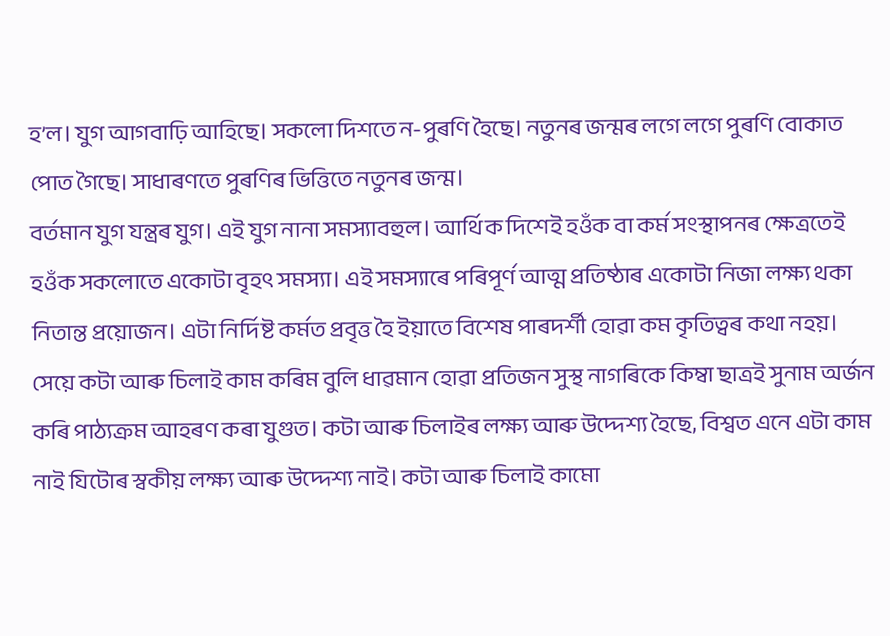হ’ল। যুগ আগবাঢ়ি আহিছে। সকলো দিশতে ন-পুৰণি হৈছে। নতুনৰ জন্মৰ লগে লগে পুৰণি বোকাত পোত গৈছে। সাধাৰণতে পুৰণিৰ ভিত্তিতে নতুনৰ জন্ম।
বর্তমান যুগ যন্ত্ৰৰ যুগ। এই যুগ নানা সমস্যাবহুল। আর্থিক দিশেই হওঁক বা কর্ম সংস্থাপনৰ ক্ষেত্ৰতেই হওঁক সকলোতে একোটা বৃহৎ সমস্যা। এই সমস্যাৰে পৰিপূৰ্ণ আত্ম প্রতিষ্ঠাৰ একোটা নিজা লক্ষ্য থকা
নিতান্ত প্রয়োজন। এটা নির্দিষ্ট কর্মত প্রবৃত্ত হৈ ইয়াতে বিশেষ পাৰদর্শী হোৱা কম কৃতিত্বৰ কথা নহয়। সেয়ে কটা আৰু চিলাই কাম কৰিম বুলি ধাৱমান হোৱা প্রতিজন সুস্থ নাগৰিকে কিম্বা ছাত্রই সুনাম অর্জন কৰি পাঠ্যক্রম আহৰণ কৰা যুগুত। কটা আৰু চিলাইৰ লক্ষ্য আৰু উদ্দেশ্য হৈছে, বিশ্বত এনে এটা কাম নাই যিটোৰ স্বকীয় লক্ষ্য আৰু উদ্দেশ্য নাই। কটা আৰু চিলাই কামো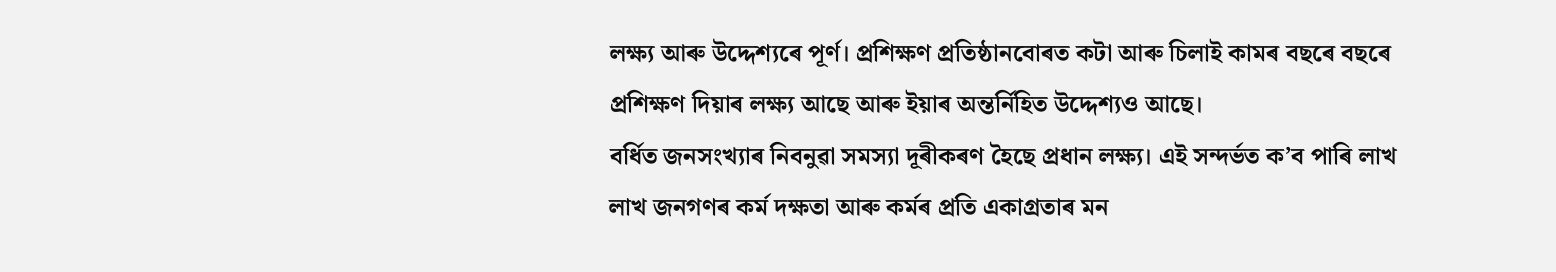লক্ষ্য আৰু উদ্দেশ্যৰে পূর্ণ। প্রশিক্ষণ প্রতিষ্ঠানবোৰত কটা আৰু চিলাই কামৰ বছৰে বছৰে প্রশিক্ষণ দিয়াৰ লক্ষ্য আছে আৰু ইয়াৰ অন্তর্নিহিত উদ্দেশ্যও আছে।
বর্ধিত জনসংখ্যাৰ নিবনুৱা সমস্যা দূৰীকৰণ হৈছে প্ৰধান লক্ষ্য। এই সন্দর্ভত ক’ব পাৰি লাখ লাখ জনগণৰ কর্ম দক্ষতা আৰু কৰ্মৰ প্রতি একাগ্ৰতাৰ মন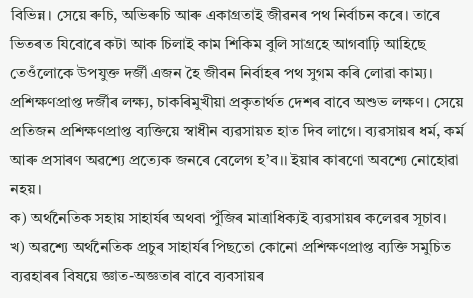বিভিন্ন। সেয়ে ৰুচি, অভিৰুচি আৰু একাগ্রতাই জীৱনৰ পথ নির্বাচন কৰে। তাৰে ভিতৰত যিবোৰে কটা আক চিলাই কাম শিকিম বুলি সাগ্রহে আগবাঢ়ি আহিছে তেওঁলোকে উপযুক্ত দর্জী এজন হৈ জীবন নির্বাহৰ পথ সুগম কৰি লোৱা কাম্য।
প্রশিক্ষণপ্রাপ্ত দর্জীৰ লক্ষ্য, চাকৰিমুখীয়া প্রকৃতার্থত দেশৰ বাবে অশুভ লক্ষণ। সেয়ে প্রতিজন প্রশিক্ষণপ্রাপ্ত ব্যক্তিয়ে স্বাধীন ব্যৱসায়ত হাত দিব লাগে। ব্যৱসায়ৰ ধর্ম, কর্ম আৰু প্ৰসাৰণ অৱশ্যে প্রত্যেক জনৰে বেলেগ হ’ব।। ইয়াৰ কাৰণো অবশ্যে নোহোৱা নহয়।
ক) অর্থনৈতিক সহায় সাহাৰ্যৰ অথবা পুঁজিৰ মাত্রাধিক্যই ব্যৱসায়ৰ কলেৱৰ সূচাব।
খ) অৱশ্যে অর্থনৈতিক প্ৰচুৰ সাহাৰ্যৰ পিছতো কোনো প্রশিক্ষণপ্রাপ্ত ব্যক্তি সমুচিত ব্যৱহাৰৰ বিষয়ে জ্ঞাত-অজ্ঞতাৰ বাবে ব্যবসায়ৰ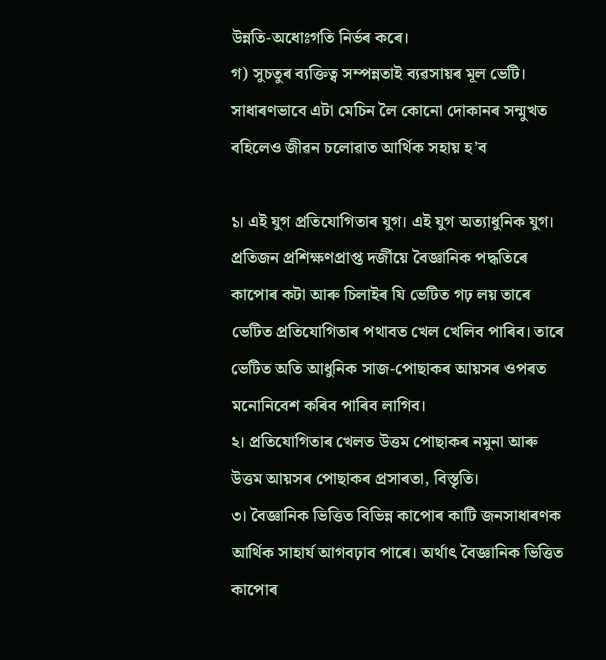উন্নতি-অধোঃগতি নির্ভৰ কৰে।
গ) সুচতুৰ ব্যক্তিত্ব সম্পন্নতাই ব্যৱসায়ৰ মূল ভেটি।
সাধাৰণভাবে এটা মেচিন লৈ কোনো দোকানৰ সন্মুখত বহিলেও জীৱন চলোৱাত আর্থিক সহায় হ’ব

১। এই যুগ প্রতিযোগিতাৰ যুগ। এই যুগ অত্যাধুনিক যুগ। প্রতিজন প্রশিক্ষণপ্রাপ্ত দর্জীয়ে বৈজ্ঞানিক পদ্ধতিৰে কাপোৰ কটা আৰু চিলাইৰ যি ভেটিত গঢ় লয় তাৰে ভেটিত প্রতিযোগিতাৰ পথাবত খেল খেলিব পাৰিব। তাৰে ভেটিত অতি আধুনিক সাজ-পোছাকৰ আয়সৰ ওপৰত মনোনিবেশ কৰিব পাৰিব লাগিব।
২। প্রতিযোগিতাৰ খেলত উত্তম পোছাকৰ নমুনা আৰু উত্তম আয়সৰ পোছাকৰ প্ৰসাৰতা, বিস্তৃতি।
৩। বৈজ্ঞানিক ভিত্তিত বিভিন্ন কাপোৰ কাটি জনসাধাৰণক আর্থিক সাহার্য আগবঢ়াব পাৰে। অর্থাৎ বৈজ্ঞানিক ভিত্তিত কাপোৰ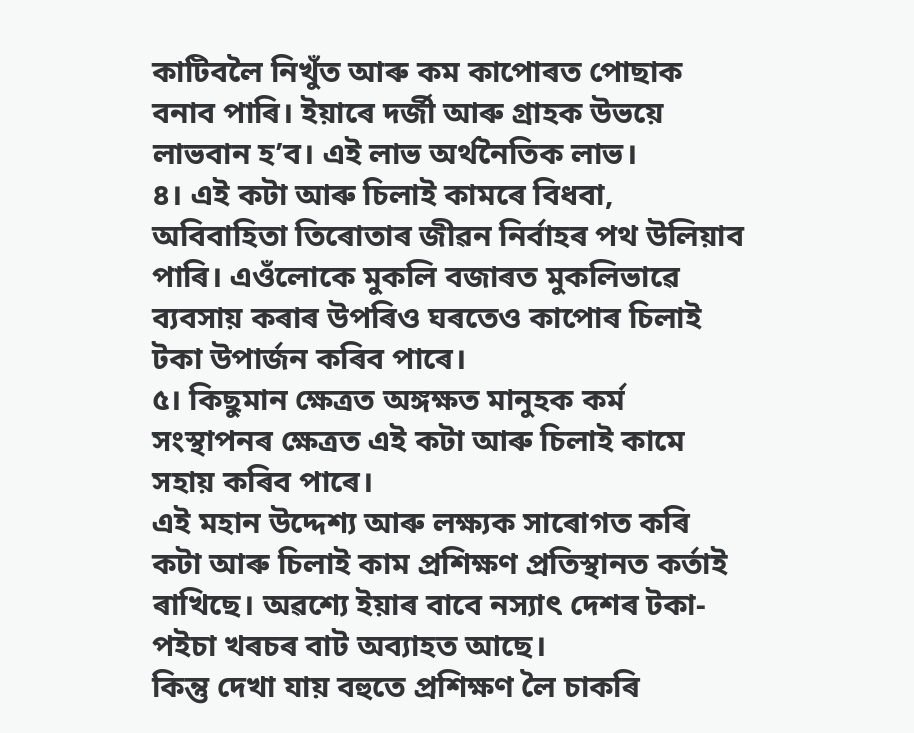কাটিবলৈ নিখুঁত আৰু কম কাপোৰত পোছাক বনাব পাৰি। ইয়াৰে দৰ্জী আৰু গ্রাহক উভয়ে লাভবান হ’ব। এই লাভ অর্থনৈতিক লাভ।
৪। এই কটা আৰু চিলাই কামৰে বিধবা, অবিবাহিতা তিৰোতাৰ জীৱন নির্বাহৰ পথ উলিয়াব পাৰি। এওঁলোকে মুকলি বজাৰত মুকলিভাৱে ব্যবসায় কৰাৰ উপৰিও ঘৰতেও কাপোৰ চিলাই টকা উপার্জন কৰিব পাৰে।
৫। কিছুমান ক্ষেত্রত অঙ্গক্ষত মানুহক কর্ম সংস্থাপনৰ ক্ষেত্ৰত এই কটা আৰু চিলাই কামে সহায় কৰিব পাৰে।
এই মহান উদ্দেশ্য আৰু লক্ষ্যক সাৰোগত কৰি কটা আৰু চিলাই কাম প্রশিক্ষণ প্রতিস্থানত কর্তাই ৰাখিছে। অৱশ্যে ইয়াৰ বাবে নস্যাৎ দেশৰ টকা-পইচা খৰচৰ বাট অব্যাহত আছে।
কিন্তু দেখা যায় বহুতে প্রশিক্ষণ লৈ চাকৰি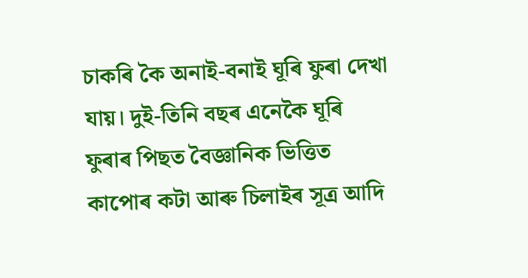চাকৰি কৈ অনাই-বনাই ঘূৰি ফুৰা দেখা যায়। দুই-তিনি বছৰ এনেকৈ ঘূৰি ফুৰাৰ পিছত বৈজ্ঞানিক ভিত্তিত কাপোৰ কটা আৰু চিলাইৰ সূত্র আদি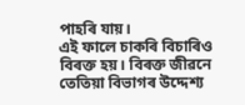পাহৰি যায়।
এই ফালে চাকৰি বিচাৰিও বিৰক্ত হয়। বিৰক্ত জীৱনে তেতিয়া বিভাগৰ উদ্দেশ্য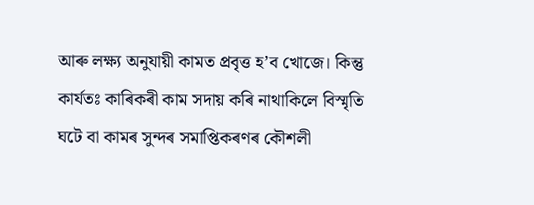আৰু লক্ষ্য অনুযায়ী কামত প্রবৃত্ত হ’ব খোজে। কিন্তু কার্যতঃ কাৰিকৰী কাম সদায় কৰি নাথাকিলে বিস্মৃতি ঘটে বা কামৰ সুন্দৰ সমাপ্তিকৰণৰ কৌশলী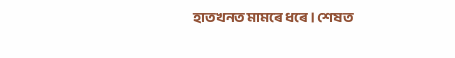হাতখনত মামৰে ধৰে। শেষত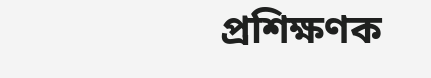প্রশিক্ষণক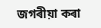জগৰীয়া কৰা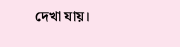দেখা যায়।